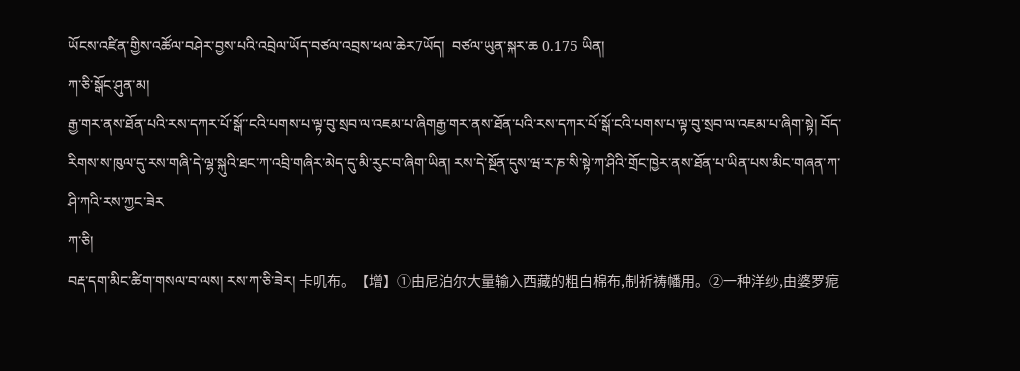ཡོངས་འཛིན་གྱིས་འཚོལ་བཤེར་བྱས་པའི་འབྲེལ་ཡོད་བཙལ་འབྲས་ཕལ་ཆེར7ཡོད།  བཙལ་ཡུན་སྐར་ཆ 0.175 ཡིན།
ཀ་ཅི་སྒོང་ཤུན་མ།
རྒྱ་གར་ནས་ཐོན་པའི་རས་དཀར་པོ་སྒོ་་ངའི་པགས་པ་ལྟ་བུ་སྲབ་ལ་འཇམ་པ་ཞིགརྒྱ་གར་ནས་ཐོན་པའི་རས་དཀར་པོ་སྒོ་ངའི་པགས་པ་ལྟ་བུ་སྲབ་ལ་འཇམ་པ་ཞིག་སྟེ། བོད་རིགས་ས་ཁུལ་དུ་རས་གཞི་དེ་ལྷ་སྐུའི་ཐང་ཀ་འབྲི་གཞིར་མེད་དུ་མི་རུང་བ་ཞིག་ཡིན། རས་དེ་སྔོན་དུས་ཝ་ར་ཎ་སི་སྟེ་ཀ་ཤིའི་གྲོང་ཁྱེར་ནས་ཐོན་པ་ཡིན་པས་མིང་གཞན་ཀ་ཤི་ཀའི་རས་ཀྱང་ཟེར
ཀ་ཅི།
བརྡ་དག་མིང་ཚིག་གསལ་བ་ལས། རས་ཀ་ཅི་ཟེར། 卡叽布。【增】①由尼泊尔大量输入西藏的粗白棉布,制祈祷幡用。②一种洋纱,由婆罗痆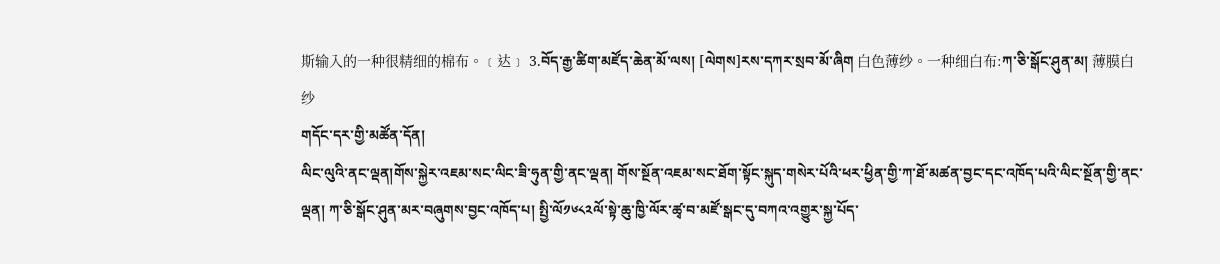斯输入的一种很精细的棉布。﹝达﹞ 3.བོད་རྒྱ་ཚིག་མཛོད་ཆེན་མོ་ལས། [ལེགས]རས་དཀར་སྲབ་མོ་ཞིག 白色薄纱。一种细白布:ཀ་ཅི་སྒོང་ཤུན་མ། 薄膜白纱
གདོང་དར་གྱི་མཚོན་དོན།
ལིང་ལུའི་ནང་ལྡན།གོས་སྐྱེར་འཇམ་སང་ལིང་ཟི་ཧུན་གྱི་ནང་ལྡན། གོས་སྔོན་འཇམ་སང་ཐོག་སྟོང་སྐུད་གསེར་པོའི་ཕར་ཕྱིན་གྱི་ཀ་ཐོ་མཚན་བྱང་དང་འཁོད་པའི་ལིང་སྔོན་གྱི་ནང་ལྡན། ཀ་ཅི་སྒོང་ཤུན་མར་བཞུགས་བྱང་འཁོད་པ། སྤྱི་ལོ༡༦༨༢ལོ་སྟེ་ཆུ་ཁྱི་ལོར་ཚྭ་བ་མཛོ་སྒང་དུ་བཀའ་འགྱུར་སྐྱ་པོད་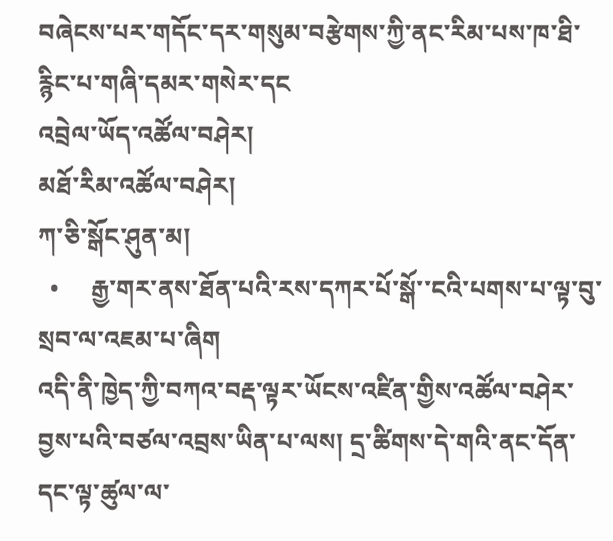བཞེངས་པར་གདོང་དར་གསུམ་བརྩེགས་ཀྱི་ནང་རིམ་པས་ཁ་ཐི་རྙིང་པ་གཞི་དམར་གསེར་དང
འབྲེལ་ཡོད་འཚོལ་བཤེར།
མཐོ་རིམ་འཚོལ་བཤེར།
ཀ་ཅི་སྒོང་ཤུན་མ།
  •     རྒྱ་གར་ནས་ཐོན་པའི་རས་དཀར་པོ་སྒོ་་ངའི་པགས་པ་ལྟ་བུ་སྲབ་ལ་འཇམ་པ་ཞིག
འདི་ནི་ཁྱེད་ཀྱི་བཀའ་བརྡ་ལྟར་ཡོངས་འཛིན་གྱིས་འཚོལ་བཤེར་བྱས་པའི་བཙལ་འབྲས་ཡིན་པ་ལས། དྲ་ཚིགས་དེ་གའི་ནང་དོན་དང་ལྟ་ཚུལ་ལ་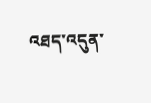འཐད་འདུན་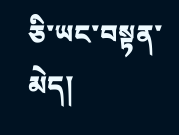ཅི་ཡང་བསྟན་མེད།